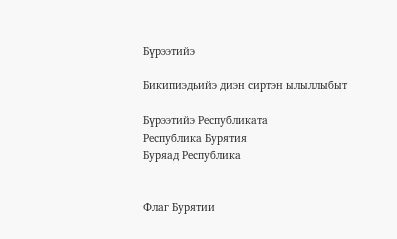Бүрээтийэ

Бикипиэдьийэ диэн сиртэн ылыллыбыт

Бүрээтийэ Республиката
Республика Бурятия
Буряад Республика


Флаг Бурятии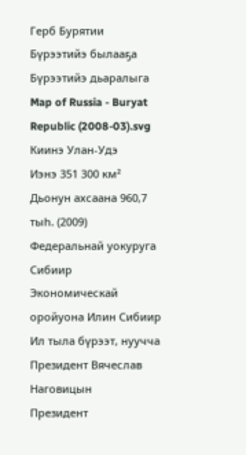Герб Бурятии
Бүрээтийэ былааҕа Бүрээтийэ дьаралыга
Map of Russia - Buryat Republic (2008-03).svg
Киинэ Улан-Удэ
Иэнэ 351 300 км²
Дьонун ахсаана 960,7 тыh. (2009)
Федеральнай уокуруга Сибиир
Экономическай оройуона Илин Сибиир
Ил тыла бүрээт, нуучча
Президент Вячеслав Наговицын
Президент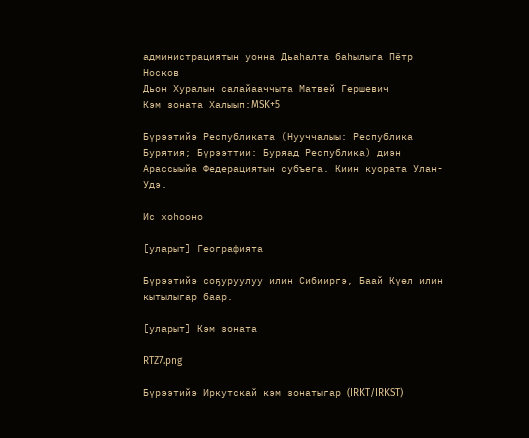администрациятын уонна Дьаhалта баhылыга Пётр Носков
Дьон Хуралын салайааччыта Матвей Гершевич
Кэм зоната Халыып:MSK+5

Бүрээтийэ Республиката (Нууччалыы: Республика Бурятия; Бүрээттии: Буряад Республика) диэн Арассыыйа Федерациятын субъега. Киин куората Улан-Удэ.

Ис хоһооно

[уларыт] Географията

Бүрээтийэ соҕуруулуу илин Сибииргэ, Баай Күөл илин кытылыгар баар.

[уларыт] Кэм зоната

RTZ7.png

Бүрээтийэ Иркутскай кэм зонатыгар (IRKT/IRKST)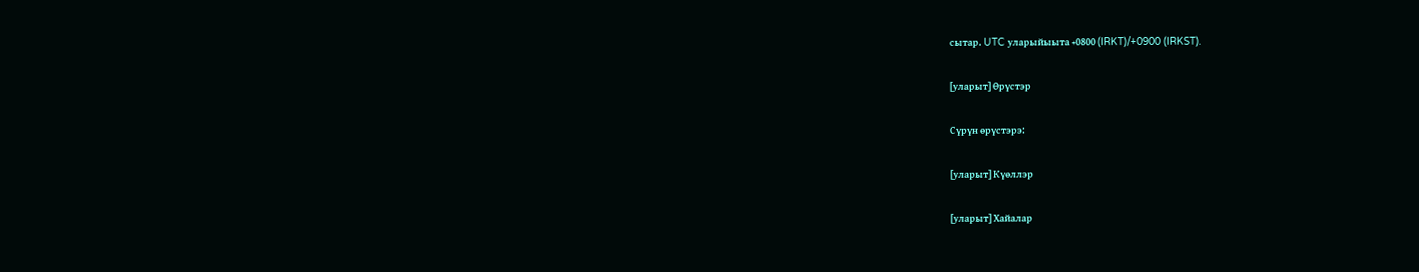сытар. UTC уларыйыыта +0800 (IRKT)/+0900 (IRKST).

[уларыт] Өрүстэр

Сүрүн өрүстэрэ:

[уларыт] Күөллэр

[уларыт] Хайалар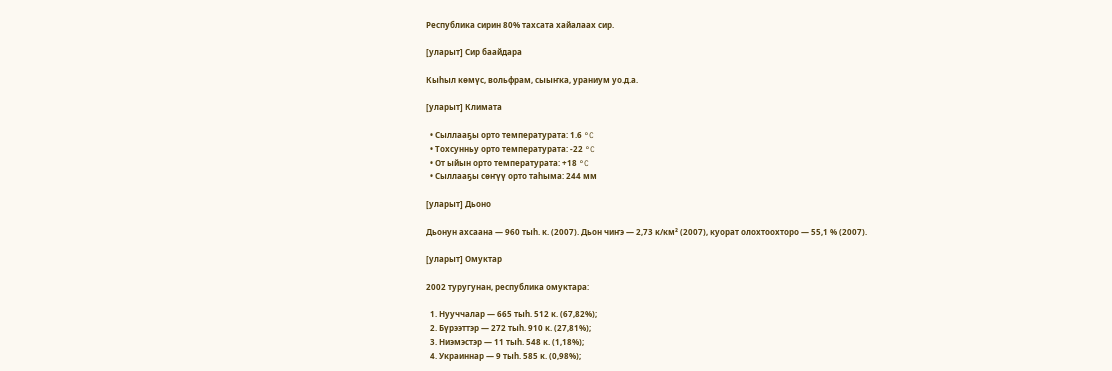Республика сирин 80% тахсата хайалаах сир.

[уларыт] Сир баайдара

Кыһыл көмүс, вольфрам, сыыҥка, ураниум уо.д.а.

[уларыт] Климата

  • Сыллааҕы орто температурата: 1.6 °C
  • Тохсунньу орто температурата: -22 °C
  • От ыйын орто температурата: +18 °C
  • Сыллааҕы сөҥүү орто таhыма: 244 мм

[уларыт] Дьоно

Дьонун ахсаана — 960 тыh. к. (2007). Дьон чиҥэ — 2,73 к/км² (2007), куорат олохтоохторо — 55,1 % (2007).

[уларыт] Омуктар

2002 туругунан, республика омуктара:

  1. Нууччалар — 665 тыh. 512 к. (67,82%);
  2. Бүрээттэр — 272 тыh. 910 к. (27,81%);
  3. Ниэмэстэр — 11 тыh. 548 к. (1,18%);
  4. Украиннар — 9 тыh. 585 к. (0,98%);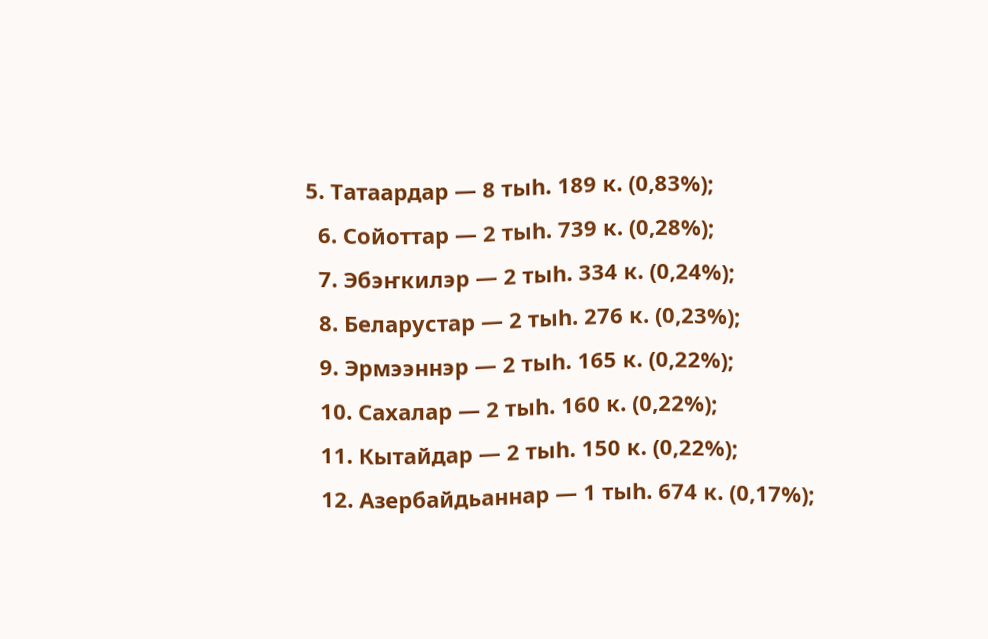5. Татаардар — 8 тыh. 189 к. (0,83%);
  6. Сойоттар — 2 тыh. 739 к. (0,28%);
  7. Эбэҥкилэр — 2 тыh. 334 к. (0,24%);
  8. Беларустар — 2 тыh. 276 к. (0,23%);
  9. Эрмээннэр — 2 тыh. 165 к. (0,22%);
  10. Сахалар — 2 тыh. 160 к. (0,22%);
  11. Кытайдар — 2 тыh. 150 к. (0,22%);
  12. Азербайдьаннар — 1 тыh. 674 к. (0,17%);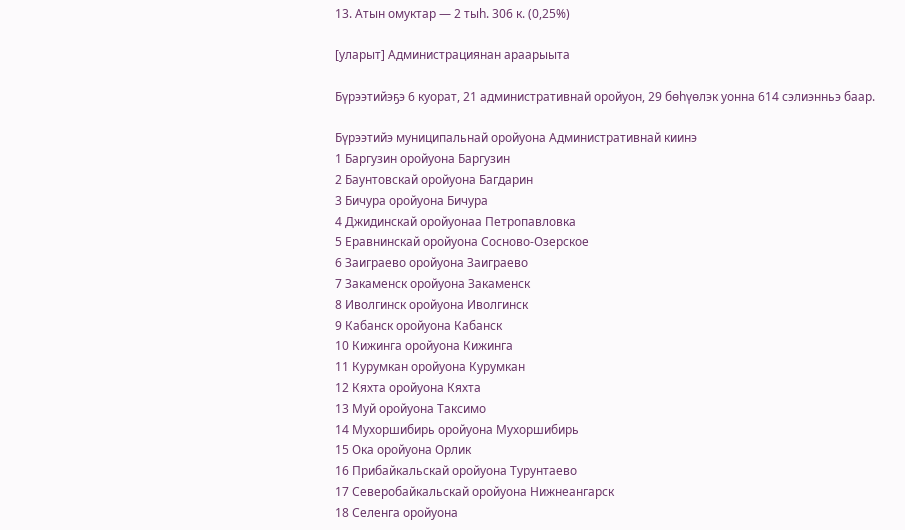13. Атын омуктар — 2 тыh. 306 к. (0,25%)

[уларыт] Администрациянан араарыыта

Бүрээтийэҕэ 6 куорат, 21 административнай оройуон, 29 бөһүөлэк уонна 614 сэлиэнньэ баар.

Бүрээтийэ муниципальнай оройуона Административнай киинэ
1 Баргузин оройуона Баргузин
2 Баунтовскай оройуона Багдарин
3 Бичура оройуона Бичура
4 Джидинскай оройуонаа Петропавловка
5 Еравнинскай оройуона Сосново-Озерское
6 Заиграево оройуона Заиграево
7 Закаменск оройуона Закаменск
8 Иволгинск оройуона Иволгинск
9 Кабанск оройуона Кабанск
10 Кижинга оройуона Кижинга
11 Курумкан оройуона Курумкан
12 Кяхта оройуона Кяхта
13 Муй оройуона Таксимо
14 Мухоршибирь оройуона Мухоршибирь
15 Ока оройуона Орлик
16 Прибайкальскай оройуона Турунтаево
17 Северобайкальскай оройуона Нижнеангарск
18 Селенга оройуона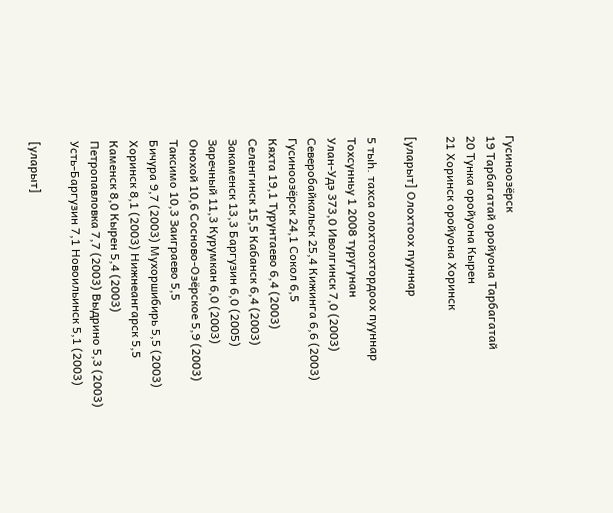Гусиноозёрск
19 Тарбагатай оройуона Тарбагатай
20 Тунка оройуона Кырен
21 Хоринск оройуона Хоринск

[уларыт] Олохтоох пууннар

5 тыh. тахса олохтоохтордоох пууннар
Тохсунньу 1 2008 туругунан
Улан-Удэ 373,0 Иволгинск 7,0 (2003)
Северобайкальск 25,4 Кижинга 6,6 (2003)
Гусиноозёрск 24,1 Сокол 6,5
Кяхта 19,1 Турунтаево 6,4 (2003)
Селенгинск 15,5 Кабанск 6,4 (2003)
Закаменск 13,3 Баргузин 6,0 (2005)
Заречный 11,3 Курумкан 6,0 (2003)
Онохой 10,6 Сосново-Озёрское 5,9 (2003)
Таксимо 10,3 Заиграево 5,5
Бичура 9,7 (2003) Мухоршибирь 5,5 (2003)
Хоринск 8,1 (2003) Нижнеангарск 5,5
Каменск 8,0 Кырен 5,4 (2003)
Петропавловка 7,7 (2003) Выдрино 5,3 (2003)
Усть-Баргузин 7,1 Новоильинск 5,1 (2003)

[уларыт]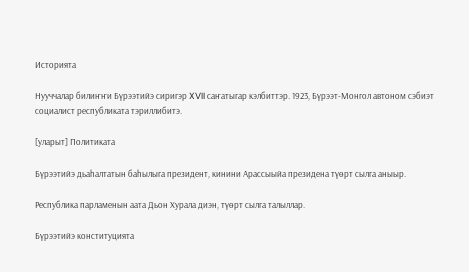Историята

Нууччалар билиҥҥи Бүрээтийэ сиригэр XVII саҥатыгар кэлбиттэр. 1923, Бүрээт-Монгол автоном сэбиэт социалист республиката тэриллибитэ.

[уларыт] Политиката

Бүрээтийэ дьаhалтатын баhылыга президент, кинини Арассыыйа президена түөрт сылга аныыр.

Республика парламенын аата Дьон Хурала диэн, түөрт сылга талыллар.

Бүрээтийэ конституцията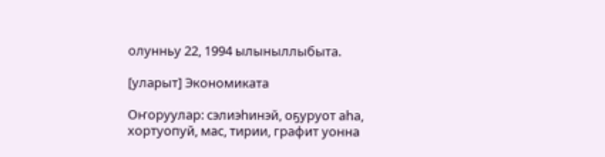олунньу 22, 1994 ылыныллыбыта.

[уларыт] Экономиката

Оҥоруулар: сэлиэhинэй, оҕуруот аhа, хортуопуй, мас, тирии, графит уонна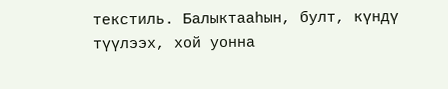текстиль. Балыктааhын, булт, күндү түүлээх, хой уонна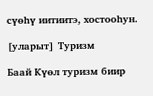сүөһү иитиитэ, хостооhун.

[уларыт] Туризм

Баай Күөл туризм биир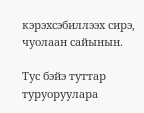кэрэхсэбиллээх сирэ, чуолаан сайынын.

Тус бэйэ туттар туруоруулара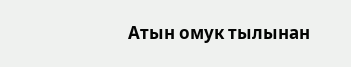Атын омук тылынан